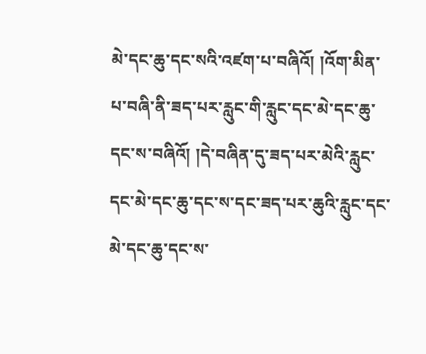མེ་དང་ཆུ་དང་སའི་འཛག་པ་བཞིའོ། །འོག་མིན་པ་བཞི་ནི་ཟད་པར་རླུང་གི་རླུང་དང་མེ་དང་ཆུ་དང་ས་བཞིའོ། །དེ་བཞིན་དུ་ཟད་པར་མེའི་རླུང་དང་མེ་དང་ཆུ་དང་ས་དང་ཟད་པར་ཆུའི་རླུང་དང་མེ་དང་ཆུ་དང་ས་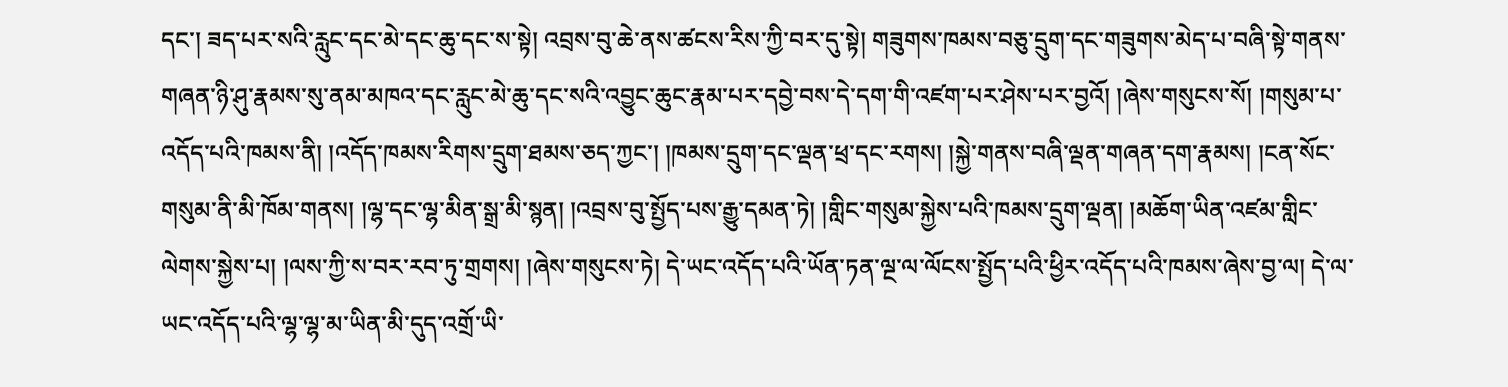དང་། ཟད་པར་སའི་རླུང་དང་མེ་དང་ཆུ་དང་ས་སྟེ། འབྲས་བུ་ཆེ་ནས་ཚངས་རིས་ཀྱི་བར་དུ་སྟེ། གཟུགས་ཁམས་བཅུ་དྲུག་དང་གཟུགས་མེད་པ་བཞི་སྟེ་གནས་གཞན་ཉི་ཤུ་རྣམས་སུ་ནམ་མཁའ་དང་རླུང་མེ་ཆུ་དང་སའི་འབྱུང་ཆུང་རྣམ་པར་དབྱེ་བས་དེ་དག་གི་འཛག་པར་ཤེས་པར་བྱའོ། །ཞེས་གསུངས་སོ། །གསུམ་པ་འདོད་པའི་ཁམས་ནི། །འདོད་ཁམས་རིགས་དྲུག་ཐམས་ཅད་ཀྱང་། །ཁམས་དྲུག་དང་ལྡན་ཕྲ་དང་རགས། །སྐྱེ་གནས་བཞི་ལྡན་གཞན་དག་རྣམས། །ངན་སོང་གསུམ་ནི་མི་ཁོམ་གནས། །ལྷ་དང་ལྷ་མིན་སྒྲ་མི་སྙན། །འབྲས་བུ་སྤྱོད་པས་རྒྱུ་དམན་ཏེ། །གླིང་གསུམ་སྐྱེས་པའི་ཁམས་དྲུག་ལྡན། །མཆོག་ཡིན་འཛམ་གླིང་ལེགས་སྐྱེས་པ། །ལས་ཀྱི་ས་བར་རབ་ཏུ་གྲགས། །ཞེས་གསུངས་ཏེ། དེ་ཡང་འདོད་པའི་ཡོན་ཏན་ལྔ་ལ་ལོངས་སྤྱོད་པའི་ཕྱིར་འདོད་པའི་ཁམས་ཞེས་བྱ་ལ། དེ་ལ་ཡང་འདོད་པའི་ལྷ་ལྷ་མ་ཡིན་མི་དུད་འགྲོ་ཡི་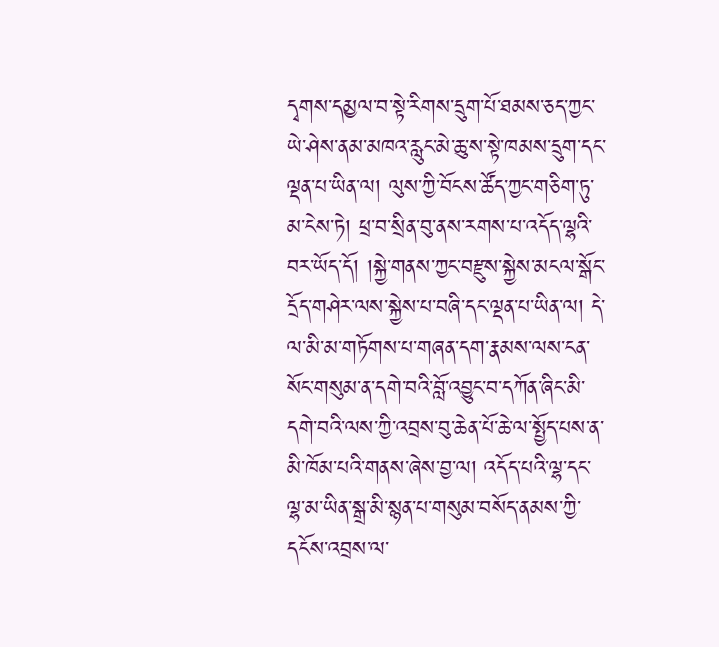དྭགས་དམྱལ་བ་སྟེ་རིགས་དྲུག་པོ་ཐམས་ཅད་ཀྱང་ཡེ་ཤེས་ནམ་མཁའ་རླུང་མེ་ཆུ་ས་སྟེ་ཁམས་དྲུག་དང་ལྡན་པ་ཡིན་ལ། ལུས་ཀྱི་བོངས་ཚོད་ཀྱང་གཅིག་ཏུ་མ་ངེས་ཏེ། ཕྲ་བ་སྲིན་བུ་ནས་རགས་པ་འདོད་ལྷའི་བར་ཡོད་དོ། །སྐྱེ་གནས་ཀྱང་བརྫུས་སྐྱེས་མངལ་སྒོང་དྲོད་གཤེར་ལས་སྐྱེས་པ་བཞི་དང་ལྡན་པ་ཡིན་ལ། དེ་ལ་མི་མ་གཏོགས་པ་གཞན་དག་རྣམས་ལས་ངན་སོང་གསུམ་ན་དགེ་བའི་བློ་འབྱུང་བ་དཀོན་ཞིང་མི་དགེ་བའི་ལས་ཀྱི་འབྲས་བུ་ཆེན་པོ་ཆེ་ལ་སྤྱོད་པས་ན་མི་ཁོམ་པའི་གནས་ཞེས་བྱ་ལ། འདོད་པའི་ལྷ་དང་ལྷ་མ་ཡིན་སྒྲ་མི་སྙན་པ་གསུམ་བསོད་ནམས་ཀྱི་དངོས་འབྲས་ལ་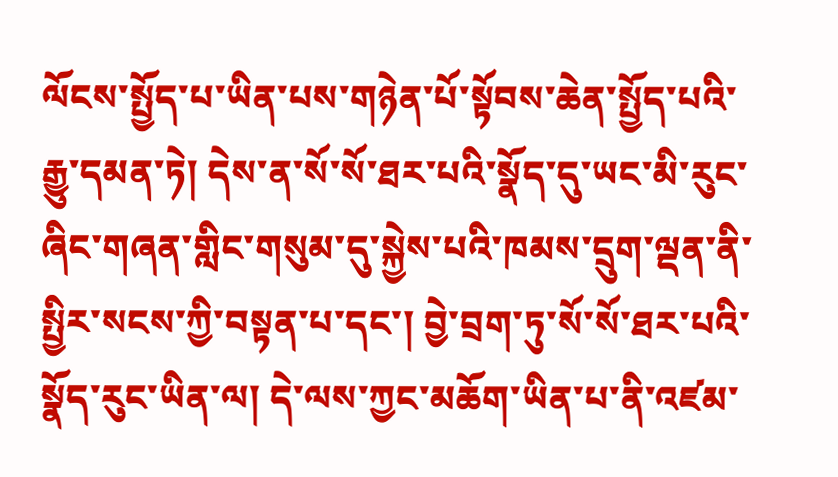ལོངས་སྤྱོད་པ་ཡིན་པས་གཉེན་པོ་སྟོབས་ཆེན་སྤྱོད་པའི་རྒྱུ་དམན་ཏེ། དེས་ན་སོ་སོ་ཐར་པའི་སྣོད་དུ་ཡང་མི་རུང་ཞིང་གཞན་གླིང་གསུམ་དུ་སྐྱེས་པའི་ཁམས་དྲུག་ལྡན་ནི་སྤྱིར་སངས་ཀྱི་བསྟན་པ་དང་། བྱེ་བྲག་ཏུ་སོ་སོ་ཐར་པའི་སྣོད་རུང་ཡིན་ལ། དེ་ལས་ཀྱང་མཆོག་ཡིན་པ་ནི་འཛམ་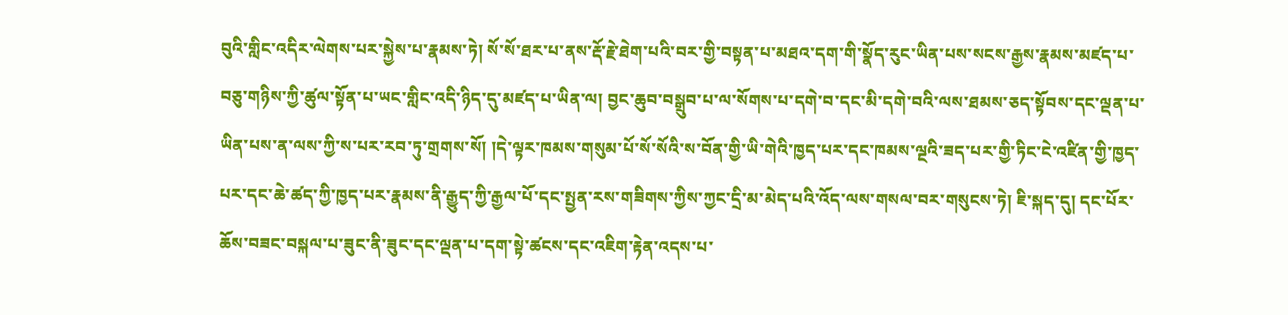བུའི་གླིང་འདིར་ལེགས་པར་སྐྱེས་པ་རྣམས་ཏེ། སོ་སོ་ཐར་པ་ནས་རྡོ་རྗེ་ཐེག་པའི་བར་གྱི་བསྟན་པ་མཐའ་དག་གི་སྣོད་རུང་ཡིན་པས་སངས་རྒྱས་རྣམས་མཛད་པ་བཅུ་གཉིས་ཀྱི་ཚུལ་སྟོན་པ་ཡང་གླིང་འདི་ཉིད་དུ་མཛད་པ་ཡིན་ལ། བྱང་ཆུབ་བསྒྲུབ་པ་ལ་སོགས་པ་དགེ་བ་དང་མི་དགེ་བའི་ལས་ཐམས་ཅད་སྟོབས་དང་ལྡན་པ་ཡིན་པས་ན་ལས་ཀྱི་ས་པར་རབ་ཏུ་གྲགས་སོ། །དེ་ལྟར་ཁམས་གསུམ་པོ་སོ་སོའི་ས་བོན་གྱི་ཡི་གེའི་ཁྱད་པར་དང་ཁམས་ལྔའི་ཟད་པར་གྱི་ཏིང་ངེ་འཛིན་གྱི་ཁྱད་པར་དང་ཆེ་ཚད་ཀྱི་ཁྱད་པར་རྣམས་ནི་རྒྱུད་ཀྱི་རྒྱལ་པོ་དང་སྤྱན་རས་གཟིགས་ཀྱིས་ཀྱང་དྲི་མ་མེད་པའི་འོད་ལས་གསལ་བར་གསུངས་ཏེ། ཇི་སྐད་དུ། དང་པོར་ཆོས་བཟང་བསྐལ་པ་ཟུང་ནི་ཟུང་དང་ལྡན་པ་དག་སྟེ་ཚངས་དང་འཇིག་རྟེན་འདས་པ་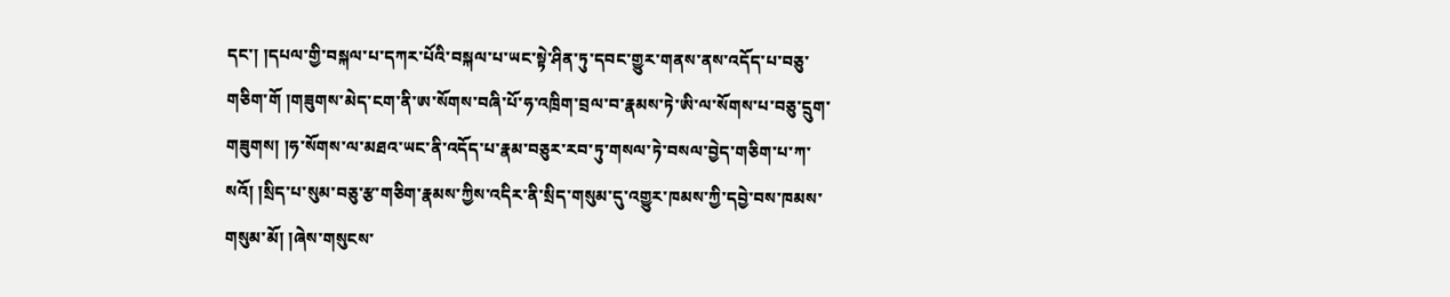དང་། །དཔལ་གྱི་བསྐལ་པ་དཀར་པོའི་བསྐལ་པ་ཡང་སྟེ་ཤིན་ཏུ་དབང་གྱུར་གནས་ནས་འདོད་པ་བཅུ་གཅིག་གོ །གཟུགས་མེད་ངག་ནི་ཨ་སོགས་བཞི་པོ་ཧ་འཁྲིག་བྲལ་བ་རྣམས་ཏེ་ཨི་ལ་སོགས་པ་བཅུ་དྲུག་གཟུགས། །ཧ་སོགས་ལ་མཐའ་ཡང་ནི་འདོད་པ་རྣམ་བཅུར་རབ་ཏུ་གསལ་ཏེ་བསལ་བྱེད་གཅིག་པ་ཀ་སའོ། །སྲིད་པ་སུམ་བཅུ་རྩ་གཅིག་རྣམས་ཀྱིས་འདིར་ནི་སྲིད་གསུམ་དུ་འགྱུར་ཁམས་ཀྱི་དབྱེ་བས་ཁམས་གསུམ་མོ། །ཞེས་གསུངས་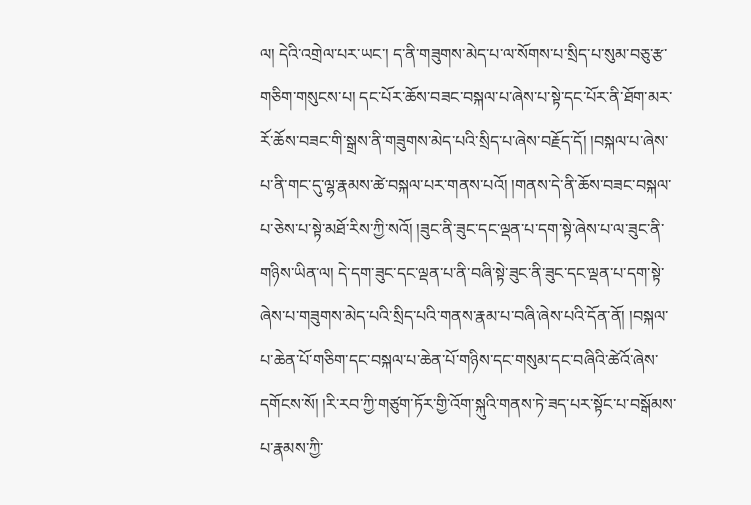ལ། དེའི་འགྲེལ་པར་ཡང་། ད་ནི་གཟུགས་མེད་པ་ལ་སོགས་པ་སྲིད་པ་སུམ་བཅུ་རྩ་གཅིག་གསུངས་པ། དང་པོར་ཆོས་བཟང་བསྐལ་པ་ཞེས་པ་སྟེ་དང་པོར་ནི་ཐོག་མར་རོ་ཆོས་བཟང་གི་སྒྲས་ནི་གཟུགས་མེད་པའི་སྲིད་པ་ཞེས་བརྗོད་དོ། །བསྐལ་པ་ཞེས་པ་ནི་གང་དུ་ལྷ་རྣམས་ཚེ་བསྐལ་པར་གནས་པའོ། །གནས་དེ་ནི་ཆོས་བཟང་བསྐལ་པ་ཅེས་པ་སྟེ་མཐོ་རིས་ཀྱི་སའོ། །ཟུང་ནི་ཟུང་དང་ལྡན་པ་དག་སྟེ་ཞེས་པ་ལ་ཟུང་ནི་གཉིས་ཡིན་ལ། དེ་དག་ཟུང་དང་ལྡན་པ་ནི་བཞི་སྟེ་ཟུང་ནི་ཟུང་དང་ལྡན་པ་དག་སྟེ་ཞེས་པ་གཟུགས་མེད་པའི་སྲིད་པའི་གནས་རྣམ་པ་བཞི་ཞེས་པའི་དོན་ནོ། །བསྐལ་པ་ཆེན་པོ་གཅིག་དང་བསྐལ་པ་ཆེན་པོ་གཉིས་དང་གསུམ་དང་བཞིའི་ཚེའོ་ཞེས་དགོངས་སོ། །རི་རབ་ཀྱི་གཙུག་ཏོར་གྱི་འོག་སྐུའི་གནས་ཏེ་ཟད་པར་སྟོང་པ་བསྒོམས་པ་རྣམས་ཀྱི་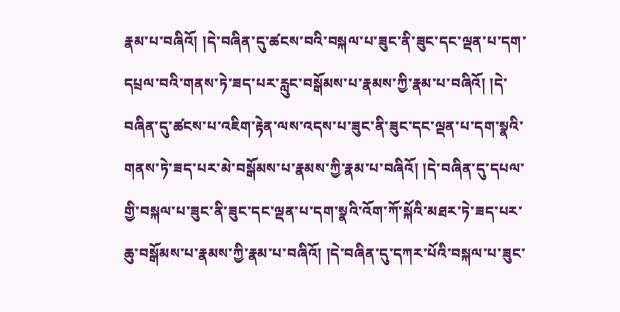རྣམ་པ་བཞིའོ། །དེ་བཞིན་དུ་ཚངས་བའི་བསྐལ་པ་ཟུང་ནི་ཟུང་དང་ལྡན་པ་དག་དཔྲལ་བའི་གནས་ཏེ་ཟད་པར་རླུང་བསྒོམས་པ་རྣམས་ཀྱི་རྣམ་པ་བཞིའོ། །དེ་བཞིན་དུ་ཚངས་པ་འཇིག་རྟེན་ལས་འདས་པ་ཟུང་ནི་ཟུང་དང་ལྡན་པ་དག་སྣའི་གནས་ཏེ་ཟད་པར་མེ་བསྒོམས་པ་རྣམས་ཀྱི་རྣམ་པ་བཞིའོ། །དེ་བཞིན་དུ་དཔལ་གྱི་བསྐལ་པ་ཟུང་ནི་ཟུང་དང་ལྡན་པ་དག་སྣའི་འོག་ཀོ་སྐོའི་མཐར་ཏེ་ཟད་པར་ཆུ་བསྒོམས་པ་རྣམས་ཀྱི་རྣམ་པ་བཞིའོ། །དེ་བཞིན་དུ་དཀར་པོའི་བསྐལ་པ་ཟུང་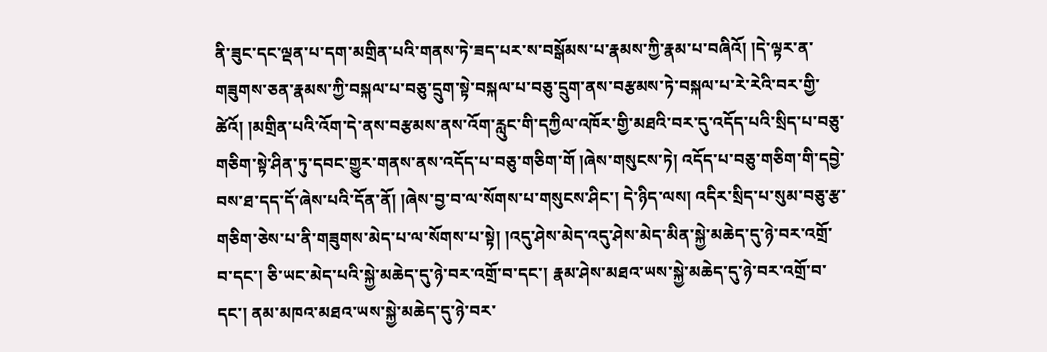ནི་ཟུང་དང་ལྡན་པ་དག་མགྲིན་པའི་གནས་ཏེ་ཟད་པར་ས་བསྒོམས་པ་རྣམས་ཀྱི་རྣམ་པ་བཞིའོ། །དེ་ལྟར་ན་གཟུགས་ཅན་རྣམས་ཀྱི་བསྐལ་པ་བཅུ་དྲུག་སྟེ་བསྐལ་པ་བཅུ་དྲུག་ནས་བརྩམས་ཏེ་བསྐལ་པ་རེ་རེའི་བར་གྱི་ཚེའོ། །མགྲིན་པའི་འོག་དེ་ནས་བརྩམས་ནས་འོག་རླུང་གི་དཀྱིལ་འཁོར་གྱི་མཐའི་བར་དུ་འདོད་པའི་སྲིད་པ་བཅུ་གཅིག་སྟེ་ཤིན་ཏུ་དབང་གྱུར་གནས་ནས་འདོད་པ་བཅུ་གཅིག་གོ །ཞེས་གསུངས་ཏེ། འདོད་པ་བཅུ་གཅིག་གི་དབྱེ་བས་ཐ་དད་དོ་ཞེས་པའི་དོན་ནོ། །ཞེས་བྱ་བ་ལ་སོགས་པ་གསུངས་ཤིང་། དེ་ཉིད་ལས། འདིར་སྲིད་པ་སུམ་བཅུ་རྩ་གཅིག་ཅེས་པ་ནི་གཟུགས་མེད་པ་ལ་སོགས་པ་སྟེ། །འདུ་ཤེས་མེད་འདུ་ཤེས་མེད་མིན་སྐྱེ་མཆེད་དུ་ཉེ་བར་འགྲོ་བ་དང་། ཅི་ཡང་མེད་པའི་སྐྱེ་མཆེད་དུ་ཉེ་བར་འགྲོ་བ་དང་། རྣམ་ཤེས་མཐའ་ཡས་སྐྱེ་མཆེད་དུ་ཉེ་བར་འགྲོ་བ་དང་། ནམ་མཁའ་མཐའ་ཡས་སྐྱེ་མཆེད་དུ་ཉེ་བར་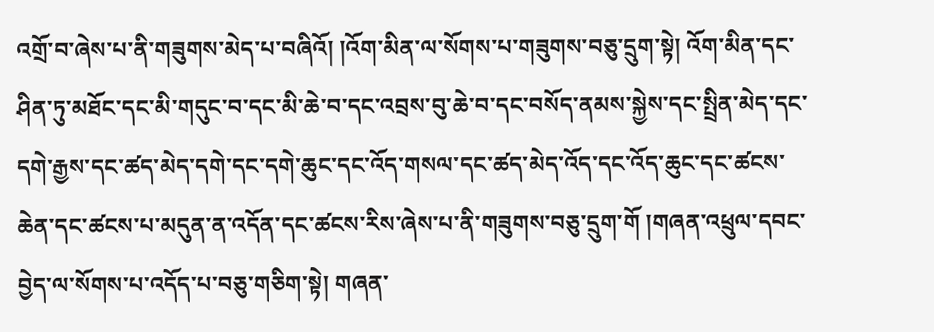འགྲོ་བ་ཞེས་པ་ནི་གཟུགས་མེད་པ་བཞིའོ། །འོག་མིན་ལ་སོགས་པ་གཟུགས་བཅུ་དྲུག་སྟེ། འོག་མིན་དང་ཤིན་ཏུ་མཐོང་དང་མི་གདུང་བ་དང་མི་ཆེ་བ་དང་འབྲས་བུ་ཆེ་བ་དང་བསོད་ནམས་སྐྱེས་དང་སྤྲིན་མེད་དང་དགེ་རྒྱས་དང་ཚད་མེད་དགེ་དང་དགེ་ཆུང་དང་འོད་གསལ་དང་ཚད་མེད་འོད་དང་འོད་ཆུང་དང་ཚངས་ཆེན་དང་ཚངས་པ་མདུན་ན་འདོན་དང་ཚངས་རིས་ཞེས་པ་ནི་གཟུགས་བཅུ་དྲུག་གོ །གཞན་འཕྲུལ་དབང་བྱེད་ལ་སོགས་པ་འདོད་པ་བཅུ་གཅིག་སྟེ། གཞན་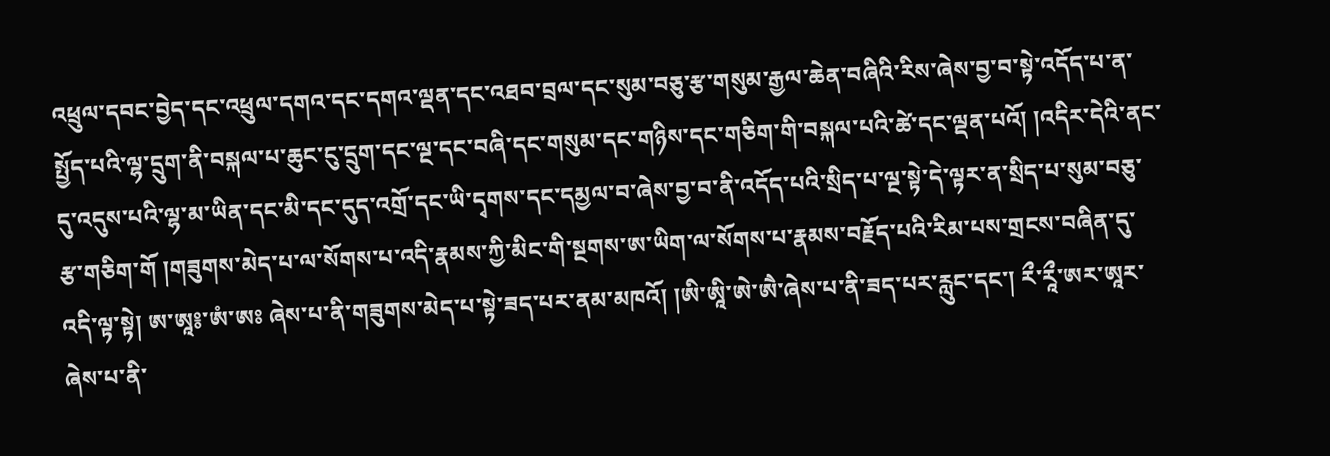འཕྲུལ་དབང་བྱེད་དང་འཕྲུལ་དགའ་དང་དགའ་ལྡན་དང་འཐབ་བྲལ་དང་སུམ་བཅུ་རྩ་གསུམ་རྒྱལ་ཆེན་བཞིའི་རིས་ཞེས་བྱ་བ་སྟེ་འདོད་པ་ན་སྤྱོད་པའི་ལྷ་དྲུག་ནི་བསྐལ་པ་ཆུང་ངུ་དྲུག་དང་ལྔ་དང་བཞི་དང་གསུམ་དང་གཉིས་དང་གཅིག་གི་བསྐལ་པའི་ཚེ་དང་ལྡན་པའོ། །འདིར་དེའི་ནང་དུ་འདུས་པའི་ལྷ་མ་ཡིན་དང་མི་དང་དུད་འགྲོ་དང་ཡི་དྭགས་དང་དམྱལ་བ་ཞེས་བྱ་བ་ནི་འདོད་པའི་སྲིད་པ་ལྔ་སྟེ་དེ་ལྟར་ན་སྲིད་པ་སུམ་བཅུ་རྩ་གཅིག་གོ །གཟུགས་མེད་པ་ལ་སོགས་པ་འདི་རྣམས་ཀྱི་མིང་གི་སྔགས་ཨ་ཡིག་ལ་སོགས་པ་རྣམས་བརྗོད་པའི་རིམ་པས་གྲངས་བཞིན་དུ་འདི་ལྟ་སྟེ། ཨ་ཨཱ༔་ཨཾ་ཨཿ ཞེས་པ་ནི་གཟུགས་མེད་པ་སྟེ་ཟད་པར་ནམ་མཁའོ། །ཨི་ཨཱི་ཨེ་ཨཻ་ཞེས་པ་ནི་ཟད་པར་རླུང་དང་། རྀ་རཱྀ་ཨར་ཨཱར་ཞེས་པ་ནི་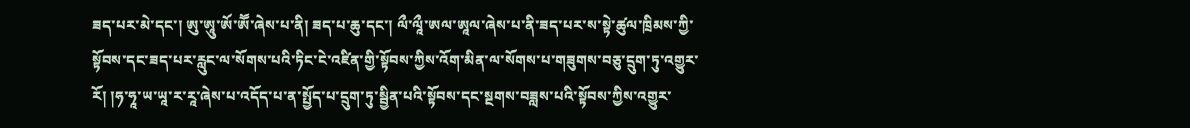ཟད་པར་མེ་དང་། ཨུ་ཨཱུ་ཨོ་ཨཽ་ཞེས་པ་ནི། ཟད་པ་ཆུ་དང་། ལྀ་ལཱྀ་ཨལ་ཨཱལ་ཞེས་པ་ནི་ཟད་པར་ས་སྟེ་ཚུལ་ཁྲིམས་ཀྱི་སྟོབས་དང་ཟད་པར་རླུང་ལ་སོགས་པའི་ཏིང་ངེ་འཛིན་གྱི་སྟོབས་ཀྱིས་འོག་མིན་ལ་སོགས་པ་གཟུགས་བཅུ་དྲུག་ཏུ་འགྱུར་རོ། །ཧ་ཧཱ་ཡ་ཡཱ་ར་རཱ་ཞེས་པ་འདོད་པ་ན་སྤྱོད་པ་དྲུག་ཏུ་སྦྱིན་པའི་སྟོབས་དང་སྔགས་བཟླས་པའི་སྟོབས་ཀྱིས་འགྱུར་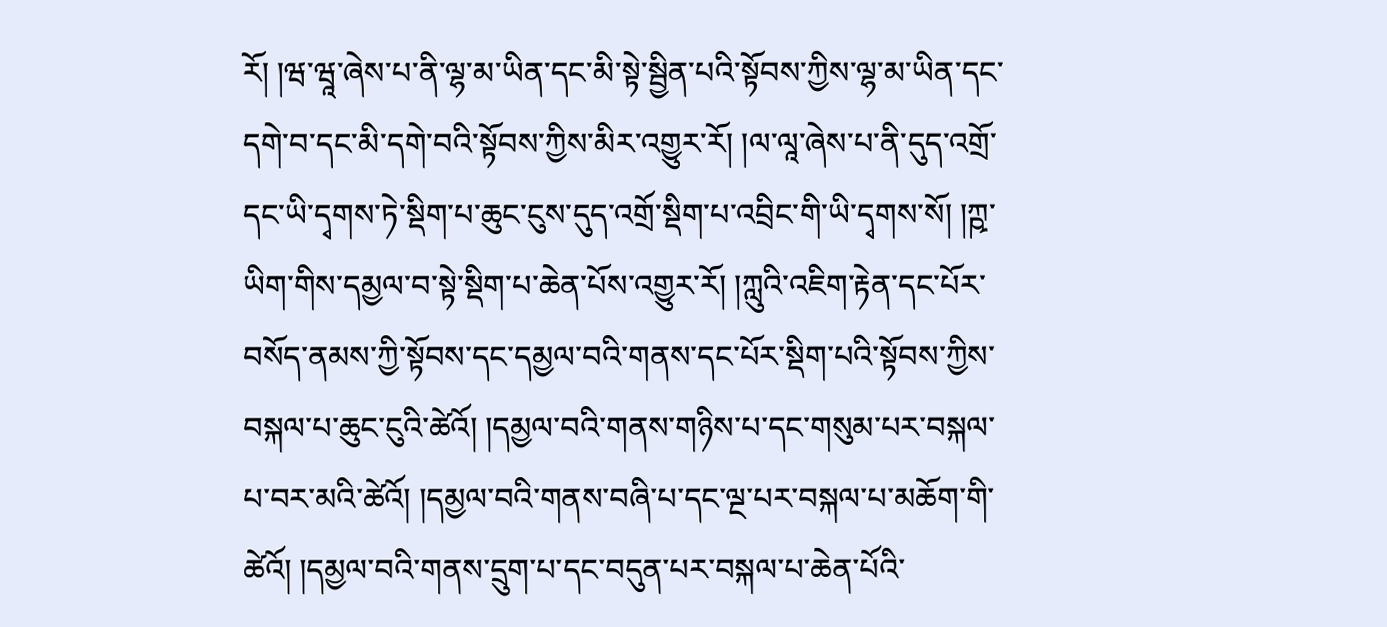རོ། །ཝ་ཝཱ་ཞེས་པ་ནི་ལྷ་མ་ཡིན་དང་མི་སྟེ་སྦྱིན་པའི་སྟོབས་ཀྱིས་ལྷ་མ་ཡིན་དང་དགེ་བ་དང་མི་དགེ་བའི་སྟོབས་ཀྱིས་མིར་འགྱུར་རོ། །ལ་ལཱ་ཞེས་པ་ནི་དུད་འགྲོ་དང་ཡི་དྭགས་ཏེ་སྡིག་པ་ཆུང་ངུས་དུད་འགྲོ་སྡིག་པ་འབྲིང་གི་ཡི་དྭགས་སོ། །ཀྵ་ཡིག་གིས་དམྱལ་བ་སྟེ་སྡིག་པ་ཆེན་པོས་འགྱུར་རོ། །ཀླུའི་འཇིག་རྟེན་དང་པོར་བསོད་ནམས་ཀྱི་སྟོབས་དང་དམྱལ་བའི་གནས་དང་པོར་སྡིག་པའི་སྟོབས་ཀྱིས་བསྐལ་པ་ཆུང་ངུའི་ཚེའོ། །དམྱལ་བའི་གནས་གཉིས་པ་དང་གསུམ་པར་བསྐལ་པ་བར་མའི་ཚེའོ། །དམྱལ་བའི་གནས་བཞི་པ་དང་ལྔ་པར་བསྐལ་པ་མཆོག་གི་ཚེའོ། །དམྱལ་བའི་གནས་དྲུག་པ་དང་བདུན་པར་བསྐལ་པ་ཆེན་པོའི་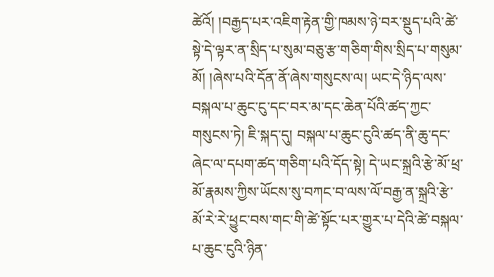ཚེའོ། །བརྒྱད་པར་འཇིག་རྟེན་གྱི་ཁམས་ཉེ་བར་སྡུད་པའི་ཚེ་སྟེ་དེ་ལྟར་ན་སྲིད་པ་སུམ་བཅུ་རྩ་གཅིག་གིས་སྲིད་པ་གསུམ་མོ། །ཞེས་པའི་དོན་ནོ་ཞེས་གསུངས་ལ། ཡང་དེ་ཉིད་ལས་བསྐལ་པ་ཆུང་ངུ་དང་བར་མ་དང་ཆེན་པོའི་ཚད་ཀྱང་གསུངས་ཏེ། ཇི་སྐད་དུ། བསྐལ་པ་ཆུང་ངུའི་ཚད་ནི་ཆུ་དང་ཞེང་ལ་དཔག་ཚད་གཅིག་པའི་དོད་སྟེ། དེ་ཡང་སྐྲའི་རྩེ་མོ་ཕྲ་མོ་རྣམས་ཀྱིས་ཡོངས་སུ་བཀང་བ་ལས་ལོ་བརྒྱ་ན་སྐྲའི་རྩེ་མོ་རེ་རེ་ཕྱུང་བས་གང་གི་ཚེ་སྟོང་པར་གྱུར་པ་དེའི་ཚེ་བསྐལ་པ་ཆུང་ངུའི་ཉིན་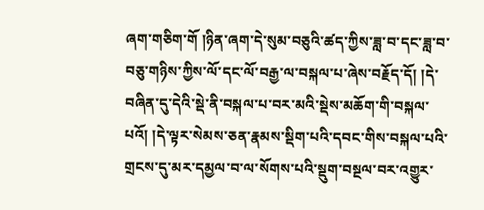ཞག་གཅིག་གོ །ཉིན་ཞག་དེ་སུམ་བཅུའི་ཚད་ཀྱིས་ཟླ་བ་དང་ཟླ་བ་བཅུ་གཉིས་ཀྱིས་ལོ་དང་ལོ་བརྒྱ་ལ་བསྐལ་པ་ཞེས་བརྗོད་དོ། །དེ་བཞིན་དུ་དེའི་སྡེ་ནི་བསྐལ་པ་བར་མའི་སྡེས་མཆོག་གི་བསྐལ་པའོ། །དེ་ལྟར་སེམས་ཅན་རྣམས་སྡིག་པའི་དབང་གིས་བསྐལ་པའི་གྲངས་དུ་མར་དམྱལ་བ་ལ་སོགས་པའི་སྡུག་བསྔལ་བར་འགྱུར་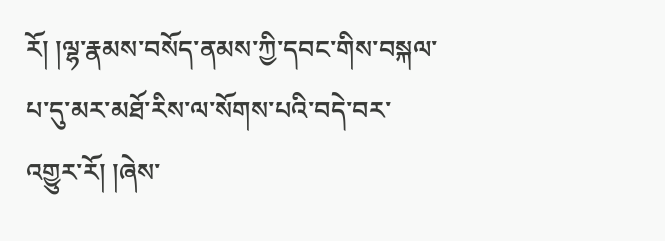རོ། །ལྷ་རྣམས་བསོད་ནམས་ཀྱི་དབང་གིས་བསྐལ་པ་དུ་མར་མཐོ་རིས་ལ་སོགས་པའི་བདེ་བར་འགྱུར་རོ། །ཞེས་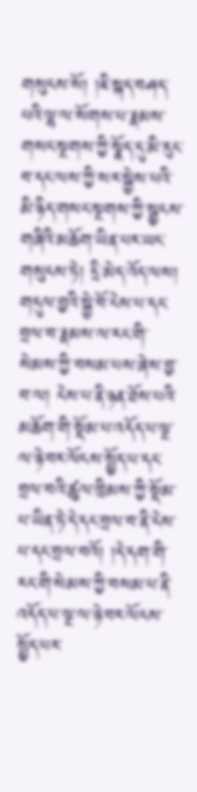གསུངས་སོ། །ཇི་སྐད་བཤད་པའི་ལྷ་ལ་སོགས་པ་རྣམས་གསང་སྔགས་ཀྱི་སྣོད་དུ་མི་རུང་བ་དང་ལས་ཀྱི་སར་སྐྱེས་པའི་མི་ཉིད་གསང་སྔགས་ཀྱི་སྦྱངས་གཞིའི་མཆོག་ཡིན་པར་ཡང་གསུངས་ཏེ། དྲི་མེད་འོད་ལས། གདུལ་བྱའི་སྐྱེ་བོ་ངེས་པ་དང་བྲལ་བ་རྣམས་ལ་རང་གི་སེམས་ཀྱི་བསམ་པས་ཞེས་བྱ་བ་ལ། ངེས་པ་ནི་ཉན་ཐོས་པའི་མཆོག་གི་སྡོམ་པ་འདོད་པ་ལྔ་ལ་ཉེ་བར་ལོངས་སྤྱོད་པ་དང་བྲལ་བའི་ཚུལ་ཁྲིམས་ཀྱི་སྡོམ་པ་ཡིན་ཏེ་དེ་དང་བྲལ་བ་ནི་ངེས་པ་དང་བྲལ་བའོ། །དེ་དག་གི་རང་གི་སེམས་ཀྱི་བསམ་པ་ནི་འདོད་པ་ལྔ་ལ་ཉེ་བར་ལོངས་སྤྱོད་པར་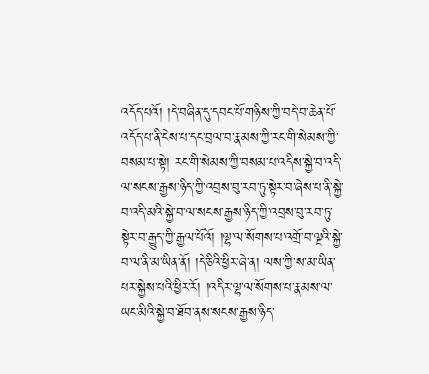འདོད་པའོ། །དེ་བཞིན་དུ་དབང་པོ་གཉིས་ཀྱི་བདེ་བ་ཆེན་པོ་འདོད་པ་ནི་ངེས་པ་དང་བྲལ་བ་རྣམས་ཀྱི་རང་གི་སེམས་ཀྱི་བསམ་པ་སྟེ། རང་གི་སེམས་ཀྱི་བསམ་པ་འདིས་སྐྱེ་བ་འདི་ལ་སངས་རྒྱས་ཉིད་ཀྱི་འབྲས་བུ་རབ་ཏུ་སྟེར་བ་ཞེས་པ་ནི་སྐྱེ་བ་འདི་མའི་སྐྱེ་བ་ལ་སངས་རྒྱས་ཉིད་ཀྱི་འབྲས་བུ་རབ་ཏུ་སྟེར་བ་རྒྱུད་ཀྱི་རྒྱལ་པོའོ། །ལྷ་ལ་སོགས་པ་འགྲོ་བ་ལྔའི་སྐྱེ་བ་ལ་ནི་མ་ཡིན་ནོ། །དེ་ཅིའི་ཕྱིར་ཞེ་ན། ལས་ཀྱི་ས་མ་ཡིན་པར་སྐྱེས་པའི་ཕྱིར་རོ། །འདིར་ལྷ་ལ་སོགས་པ་རྣམས་ལ་ཡང་མིའི་སྐྱེ་བ་ཐོབ་ནས་སངས་རྒྱས་ཉིད་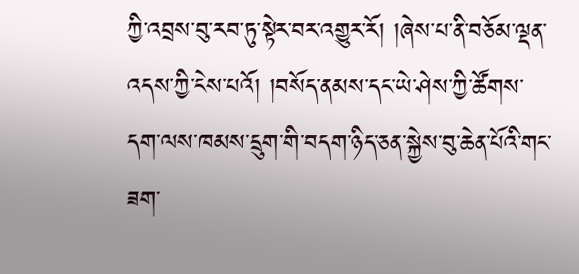ཀྱི་འབྲས་བུ་རབ་ཏུ་སྟེར་བར་འགྱུར་རོ། །ཞེས་པ་ནི་བཅོམ་ལྡན་འདས་ཀྱི་ངེས་པའོ། །བསོད་ནམས་དང་ཡེ་ཤེས་ཀྱི་ཚོགས་དག་ལས་ཁམས་དྲུག་གི་བདག་ཉིད་ཅན་སྐྱེས་བུ་ཆེན་པོའི་གང་ཟག་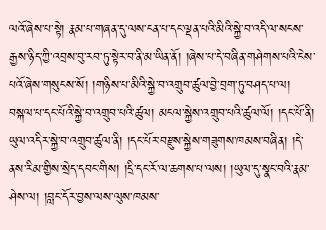ལའོ་ཞེས་པ་སྟེ། རྣམ་པ་གཞན་དུ་ལས་ངན་པ་དང་ལྡན་པའི་མིའི་སྐྱེ་བ་འདི་ལ་སངས་རྒྱས་ཉིད་ཀྱི་འབྲས་བུ་རབ་ཏུ་སྟེར་བ་ནི་མ་ཡིན་ནོ། །ཞེས་པ་དེ་བཞིན་གཤེགས་པའི་ངེས་པའོ་ཞེས་གསུངས་སོ། །གཉིས་པ་མིའི་སྐྱེ་བ་འགྲུབ་ཚུལ་བྱེ་བྲག་ཏུ་བཤད་པ་ལ། བསྐལ་པ་དང་པོའི་སྐྱེ་བ་འགྲུབ་པའི་ཚུལ། མངལ་སྐྱེས་འགྲུབ་པའི་ཚུལ་ལོ། །དང་པོ་ནི། ཡུལ་འདིར་སྐྱེ་བ་འགྲུབ་ཚུལ་ནི། །དང་པོར་བརྫུས་སྐྱེས་གཟུགས་ཁམས་བཞིན། །དེ་ནས་རིམ་གྱིས་སྲེད་དབང་གིས། །དྲི་དང་རོ་ལ་ཆགས་པ་ལས། །ཡུལ་དུ་སྣང་བའི་རྣམ་ཤེས་ལ། །བླང་དོར་བྱས་ལས་ལུས་ཁམས་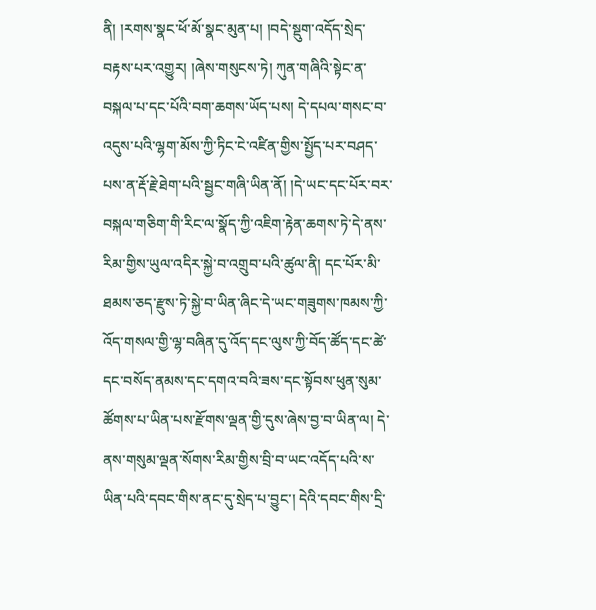ནི། །རགས་སྣང་ཕོ་མོ་སྣང་མུན་པ། །བདེ་སྡུག་འདོད་སྲེད་བརྟས་པར་འགྱུར། །ཞེས་གསུངས་ཏེ། ཀུན་གཞིའི་སྟེང་ན་བསྐལ་པ་དང་པོའི་བག་ཆགས་ཡོད་པས། དེ་དཔལ་གསང་བ་འདུས་པའི་ལྷག་མོས་ཀྱི་ཏིང་ངེ་འཛིན་གྱིས་སྤྱོད་པར་བཤད་པས་ན་རྡོ་རྗེ་ཐེག་པའི་སྦྱང་གཞི་ཡིན་ནོ། །དེ་ཡང་དང་པོར་བར་བསྐལ་གཅིག་གི་རིང་ལ་སྣོད་ཀྱི་འཇིག་རྟེན་ཆགས་ཏེ་དེ་ནས་རིམ་གྱིས་ཡུལ་འདིར་སྐྱེ་བ་འགྲུབ་པའི་ཚུལ་ནི། དང་པོར་མི་ཐམས་ཅད་རྫུས་ཏེ་སྐྱེ་བ་ཡིན་ཞིང་དེ་ཡང་གཟུགས་ཁམས་ཀྱི་འོད་གསལ་གྱི་ལྷ་བཞིན་དུ་འོད་དང་ལུས་ཀྱི་བོད་ཚོད་དང་ཚེ་དང་བསོད་ནམས་དང་དགའ་བའི་ཟས་དང་སྟོབས་ཕུན་སུམ་ཚོགས་པ་ཡིན་པས་རྫོགས་ལྡན་གྱི་དུས་ཞེས་བྱ་བ་ཡིན་ལ། དེ་ནས་གསུམ་ལྡན་སོགས་རིམ་གྱིས་བྲི་བ་ཡང་འདོད་པའི་ས་ཡིན་པའི་དབང་གིས་ནང་དུ་སྲེད་པ་བྱུང་། དེའི་དབང་གིས་དྲི་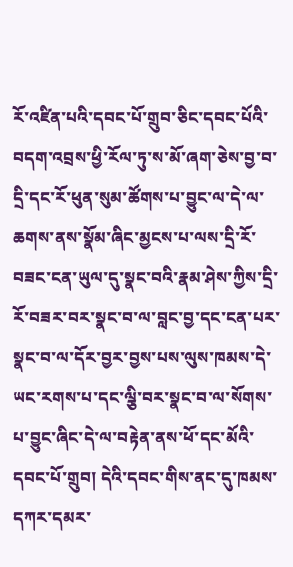རོ་འཛིན་པའི་དབང་པོ་གྲུབ་ཅིང་དབང་པོའི་བདག་འབྲས་ཕྱི་རོལ་ཏུ་ས་མོ་ཞག་ཅེས་བྱ་བ་དྲི་དང་རོ་ཕུན་སུམ་ཚོགས་པ་བྱུང་ལ་དེ་ལ་ཆགས་ནས་སྣོམ་ཞིང་མྱངས་པ་ལས་དྲི་རོ་བཟང་ངན་ཡུལ་དུ་སྣང་བའི་རྣམ་ཤེས་ཀྱིས་དྲི་རོ་བཟར་བར་སྣང་བ་ལ་བླང་བྱ་དང་ངན་པར་སྣང་བ་ལ་དོར་བྱར་བྱས་པས་ལུས་ཁམས་དེ་ཡང་རགས་པ་དང་ལྕི་བར་སྣང་བ་ལ་སོགས་པ་བྱུང་ཞིང་དེ་ལ་བརྟེན་ནས་ཕོ་དང་མོའི་དབང་པོ་གྲུབ། དེའི་དབང་གིས་ནང་དུ་ཁམས་དཀར་དམར་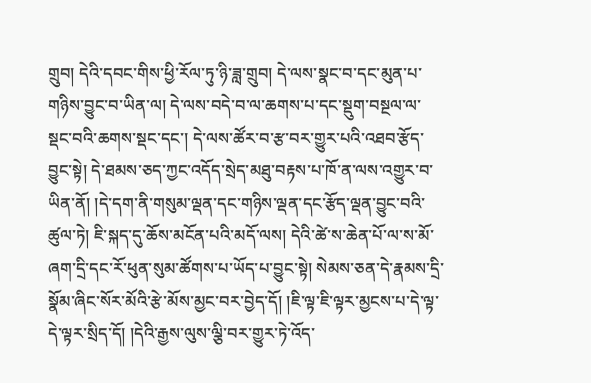གྲུབ། དེའི་དབང་གིས་ཕྱི་རོལ་ཏུ་ཉི་ཟླ་གྲུབ། དེ་ལས་སྣང་བ་དང་མུན་པ་གཉིས་བྱུང་བ་ཡིན་ལ། དེ་ལས་བདེ་བ་ལ་ཆགས་པ་དང་སྡུག་བསྔལ་ལ་སྡང་བའི་ཆགས་སྡང་དང་། དེ་ལས་ཚོར་བ་རྩ་བར་གྱུར་པའི་འཐབ་རྩོད་བྱུང་སྟེ། དེ་ཐམས་ཅད་ཀྱང་འདོད་སྲེད་མཐུ་བརྟས་པ་ཁོ་ན་ལས་འགྱུར་བ་ཡིན་ནོ། །དེ་དག་ནི་གསུམ་ལྡན་དང་གཉིས་ལྡན་དང་རྩོད་ལྡན་བྱུང་བའི་ཚུལ་ཏེ། ཇི་སྐད་དུ་ཆོས་མངོན་པའི་མདོ་ལས། དེའི་ཚེ་ས་ཆེན་པོ་ལ་ས་མོ་ཞག་དྲི་དང་རོ་ཕུན་སུམ་ཚོགས་པ་ཡོད་པ་བྱུང་སྟེ། སེམས་ཅན་དེ་རྣམས་དྲི་སྣོམ་ཞིང་སོར་མོའི་རྩེ་མོས་མྱང་བར་བྱེད་དོ། །ཇི་ལྟ་ཇི་ལྟར་མྱངས་པ་དེ་ལྟ་དེ་ལྟར་སྲིད་དོ། །དེའི་རྒྱས་ལུས་ལྕི་བར་གྱུར་ཏེ་འོད་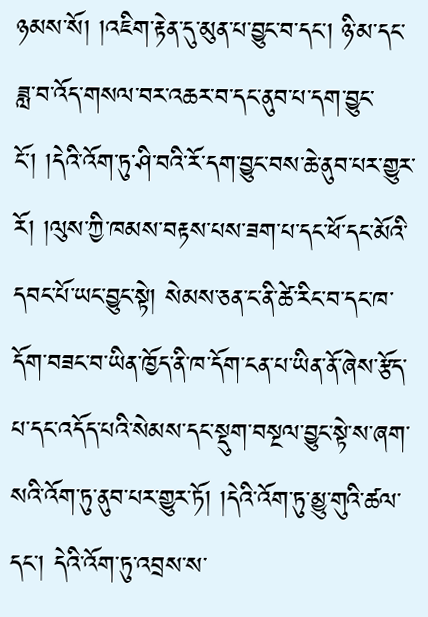ཉམས་སོ། །འཇིག་རྟེན་དུ་མུན་པ་བྱུང་བ་དང་། ཉི་མ་དང་ཟླ་བ་འོད་གསལ་བར་འཆར་བ་དང་ནུབ་པ་དག་བྱུང་ངོ་། །དེའི་འོག་ཏུ་ཤི་བའི་རོ་དག་བྱུང་བས་ཆེ་ནུབ་པར་གྱུར་རོ། །ལུས་ཀྱི་ཁམས་བརྟས་པས་ཟག་པ་དང་ཕོ་དང་མོའི་དབང་པོ་ཡང་བྱུང་སྟེ། སེམས་ཅན་ང་ནི་ཚེ་རིང་བ་དང་ཁ་དོག་བཟང་བ་ཡིན་ཁྱོད་ནི་ཁ་དོག་ངན་པ་ཡིན་ནོ་ཞེས་རྩོད་པ་དང་འདོད་པའི་སེམས་དང་སྡུག་བསྔལ་བྱུང་སྟེ་ས་ཞག་སའི་འོག་ཏུ་ནུབ་པར་གྱུར་ཏོ། །དེའི་འོག་ཏུ་མྱུ་གུའི་ཚལ་དང་། དེའི་འོག་ཏུ་འབྲས་ས་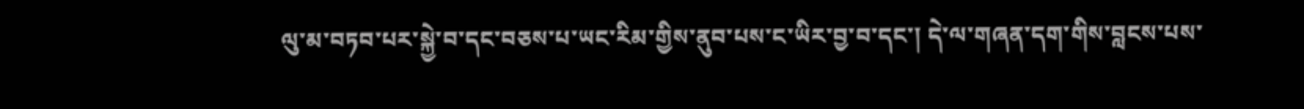ལུ་མ་བཏབ་པར་སྐྱེ་བ་དང་བཅས་པ་ཡང་རིམ་གྱིས་ནུབ་པས་ང་ཡིར་བྱ་བ་དང་། དེ་ལ་གཞན་དག་གིས་བླངས་པས་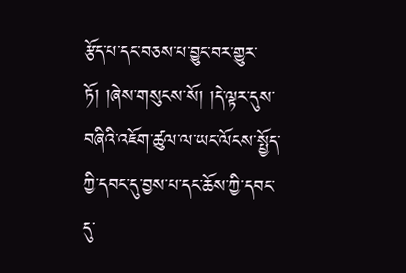རྩོད་པ་དང་བཅས་པ་བྱུང་བར་གྱུར་ཏོ། །ཞེས་གསུངས་སོ། །དེ་ལྟར་དུས་བཞིའི་འཇོག་ཚུལ་ལ་ཡང་ལོངས་སྤྱོད་ཀྱི་དབང་དུ་བྱས་པ་དང་ཆོས་ཀྱི་དབང་དུ་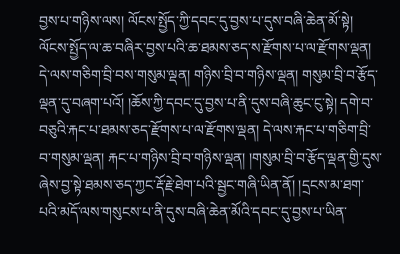བྱས་པ་གཉིས་ལས། ལོངས་སྤྱོད་ཀྱི་དབང་དུ་བྱས་པ་དུས་བཞི་ཆེན་མོ་སྟེ། ལོངས་སྤྱོད་ལ་ཆ་བཞིར་བྱས་པའི་ཆ་ཐམས་ཅད་ས་རྫོགས་པ་ལ་རྫོགས་ལྡན། དེ་ལས་གཅིག་བྲི་བས་གསུམ་ལྡན། གཉིས་བྲི་བ་གཉིས་ལྡན། གསུམ་བྲི་བ་རྩོད་ལྡན་དུ་བཞག་པའོ། །ཆོས་ཀྱི་དབང་དུ་བྱས་པ་ནི་དུས་བཞི་ཆུང་ངུ་སྟེ། དགེ་བ་བཅུའི་རྐང་པ་ཐམས་ཅད་རྫོགས་པ་ལ་རྫོགས་ལྡན། དེ་ལས་རྐང་པ་གཅིག་བྲི་བ་གསུམ་ལྡན། རྐང་པ་གཉིས་བྲི་བ་གཉིས་ལྡན། །གསུམ་བྲི་བ་རྩོད་ལྡན་གྱི་དུས་ཞེས་བྱ་སྟེ་ཐམས་ཅད་ཀྱང་རྡོ་རྗེ་ཐེག་པའི་སྦྱང་གཞི་ཡིན་ནོ། །དྲངས་མ་ཐག་པའི་མདོ་ལས་གསུངས་པ་ནི་དུས་བཞི་ཆེན་མོའི་དབང་དུ་བྱས་པ་ཡིན་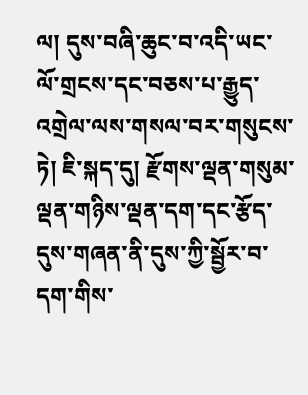ལ། དུས་བཞི་ཆུང་བ་འདི་ཡང་ལོ་གྲངས་དང་བཅས་པ་རྒྱུད་འགྲེལ་ལས་གསལ་བར་གསུངས་ཏེ། ཇི་སྐད་དུ། རྫོགས་ལྡན་གསུམ་ལྡན་གཉིས་ལྡན་དག་དང་རྩོད་དུས་གཞན་ནི་དུས་ཀྱི་སྦྱོར་བ་དག་གིས་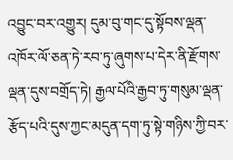འབྱུང་བར་འགྱུར། དུམ་བུ་གང་དུ་སྟོབས་ལྡན་འཁོར་ལོ་ཅན་ཏེ་རབ་ཏུ་ཞུགས་པ་དེར་ནི་རྫོགས་ལྡན་དུས་བགྲོད་ཏེ། རྒྱལ་པོའི་རྒྱབ་ཏུ་གསུམ་ལྡན་རྩོད་པའི་དུས་ཀྱང་མདུན་དག་ཏུ་སྟེ་གཉིས་ཀྱི་བར་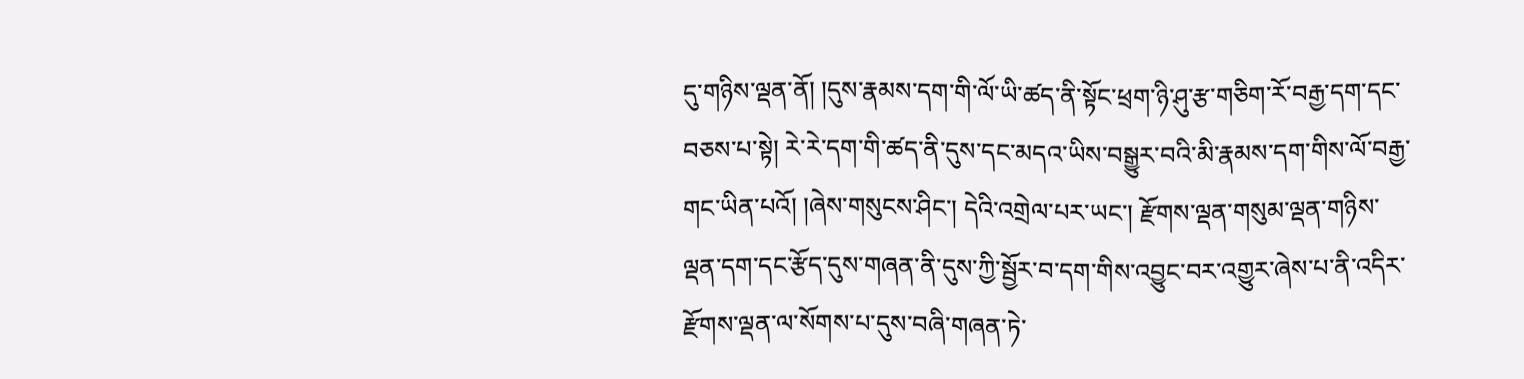དུ་གཉིས་ལྡན་ནོ། །དུས་རྣམས་དག་གི་ལོ་ཡི་ཚད་ནི་སྟོང་ཕྲག་ཉི་ཤུ་རྩ་གཅིག་རོ་བརྒྱ་དག་དང་བཅས་པ་སྟེ། རེ་རེ་དག་གི་ཚད་ནི་དུས་དང་མདའ་ཡིས་བསྒྱུར་བའི་མི་རྣམས་དག་གིས་ལོ་བརྒྱ་གང་ཡིན་པའོ། །ཞེས་གསུངས་ཤིང་། དེའི་འགྲེལ་པར་ཡང་། རྫོགས་ལྡན་གསུམ་ལྡན་གཉིས་ལྡན་དག་དང་རྩོད་དུས་གཞན་ནི་དུས་ཀྱི་སྦྱོར་བ་དག་གིས་འབྱུང་བར་འགྱུར་ཞེས་པ་ནི་འདིར་རྫོགས་ལྡན་ལ་སོགས་པ་དུས་བཞི་གཞན་ཏེ་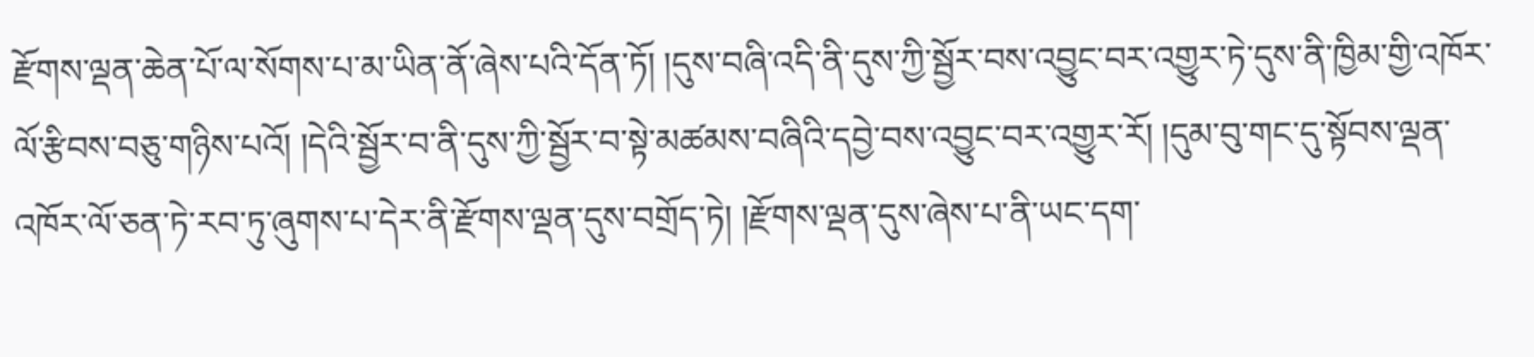རྫོགས་ལྡན་ཆེན་པོ་ལ་སོགས་པ་མ་ཡིན་ནོ་ཞེས་པའི་དོན་ཏོ། །དུས་བཞི་འདི་ནི་དུས་ཀྱི་སྦྱོར་བས་འབྱུང་བར་འགྱུར་ཏེ་དུས་ནི་ཁྱིམ་གྱི་འཁོར་ལོ་རྩིབས་བཅུ་གཉིས་པའོ། །དེའི་སྦྱོར་བ་ནི་དུས་ཀྱི་སྦྱོར་བ་སྟེ་མཚམས་བཞིའི་དབྱེ་བས་འབྱུང་བར་འགྱུར་རོ། །དུམ་བུ་གང་དུ་སྟོབས་ལྡན་འཁོར་ལོ་ཅན་ཏེ་རབ་ཏུ་ཞུགས་པ་དེར་ནི་རྫོགས་ལྡན་དུས་བགྲོད་ཏེ། །རྫོགས་ལྡན་དུས་ཞེས་པ་ནི་ཡང་དག་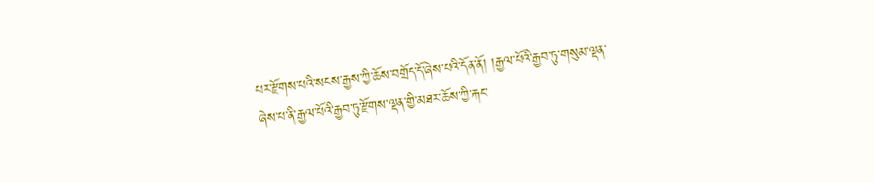པར་རྫོགས་པའི་སངས་རྒྱས་ཀྱི་ཆོས་བགྲོད་དོ་ཞེས་པའི་དོན་ནོ། །རྒྱལ་པོའི་རྒྱབ་ཏུ་གསུམ་ལྡན་ཞེས་པ་ནི་རྒྱལ་པོའི་རྒྱབ་ཏུ་རྫོགས་ལྡན་གྱི་མཐར་ཆོས་ཀྱི་རྐང་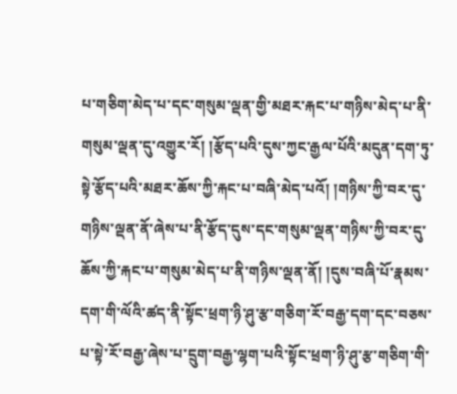པ་གཅིག་མེད་པ་དང་གསུམ་ལྡན་གྱི་མཐར་རྐང་པ་གཉིས་མེད་པ་ནི་གསུམ་ལྡན་དུ་འགྱུར་རོ། །རྩོད་པའི་དུས་ཀྱང་རྒྱལ་པོའི་མདུན་དག་ཏུ་སྟེ་རྩོད་པའི་མཐར་ཆོས་ཀྱི་རྐང་པ་བཞི་མེད་པའོ། །གཉིས་ཀྱི་བར་དུ་གཉིས་ལྡན་ནོ་ཞེས་པ་ནི་རྩོད་དུས་དང་གསུམ་ལྡན་གཉིས་ཀྱི་བར་དུ་ཆོས་ཀྱི་རྐང་པ་གསུམ་མེད་པ་ནི་གཉིས་ལྡན་ནོ། །དུས་བཞི་པོ་རྣམས་དག་གི་ལོའི་ཚད་ནི་སྟོང་ཕྲག་ཉི་ཤུ་རྩ་གཅིག་རོ་བརྒྱ་དག་དང་བཅས་པ་སྟེ་རོ་བརྒྱ་ཞེས་པ་དྲུག་བརྒྱ་ལྷག་པའི་སྟོང་ཕྲག་ཉི་ཤུ་རྩ་གཅིག་གི་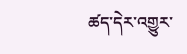ཚད་དེར་འགྱུར་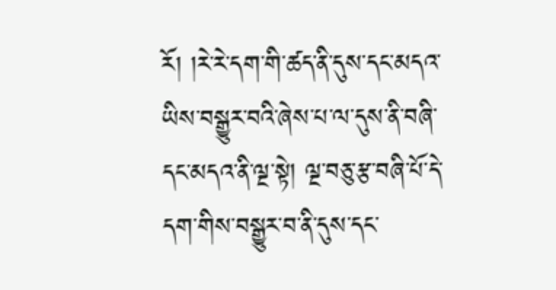རོ། །རེ་རེ་དག་གི་ཚད་ནི་དུས་དང་མདའ་ཡིས་བསྒྱུར་བའི་ཞེས་པ་ལ་དུས་ནི་བཞི་དང་མདའ་ནི་ལྔ་སྟེ། ལྔ་བཅུ་རྩ་བཞི་པོ་དེ་དག་གིས་བསྒྱུར་བ་ནི་དུས་དང་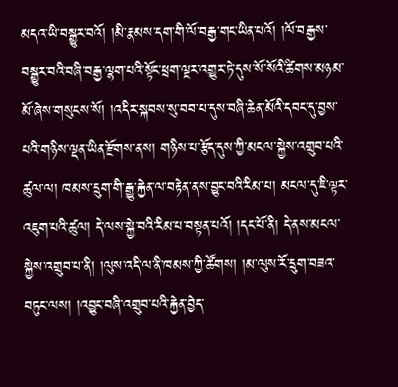མདའ་ཡི་བསྒྱུར་བའོ། །མི་རྣམས་དག་གི་ལོ་བརྒྱ་གང་ཡིན་པའོ། །ལོ་བརྒྱས་བསྒྱུར་བའི་བཞི་བརྒྱ་ལྷག་པའི་སྟོང་ཕྲག་ལྔར་འགྱུར་ཏེ་དུས་སོ་སོའི་ཚིགས་མཉམ་མོ་ཞེས་གསུངས་སོ། །འདིར་སྐབས་སུ་བབ་པ་དུས་བཞི་ཆེན་མོའི་དབང་དུ་བྱས་པའི་གཉིས་ལྡན་ཡིན་རྫོགས་ནས། གཉིས་པ་རྩོད་དུས་ཀྱི་མངལ་སྐྱེས་འགྲུབ་པའི་ཚུལ་ལ། ཁམས་དྲུག་གི་རྒྱུ་རྐྱེན་ལ་བརྟེན་ནས་བྱུང་བའི་རིམ་པ། མངལ་དུ་ཇི་ལྟར་འཇུག་པའི་ཚུལ། དེ་ལས་སྐྱེ་བའི་རིམ་པ་བསྟན་པའོ། །དང་པོ་ནི། དེ་ནས་མངལ་སྐྱེས་འགྲུབ་པ་ནི། །ལུས་འདི་ལ་ནི་ཁམས་ཀྱི་ཚོགས། །མ་ལུས་རོ་དྲུག་བཟའ་བཏུང་ལས། །འབྱུང་བཞི་འགྲུབ་པའི་རྐྱེན་བྱེད་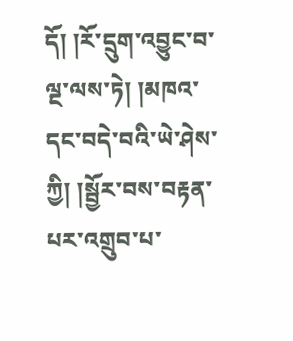དོ། །རོ་དྲུག་འབྱུང་བ་ལྔ་ལས་ཏེ། །མཁའ་དང་བདེ་བའི་ཡེ་ཤེས་ཀྱི། །སྦྱོར་བས་བརྟན་པར་འགྲུབ་པ་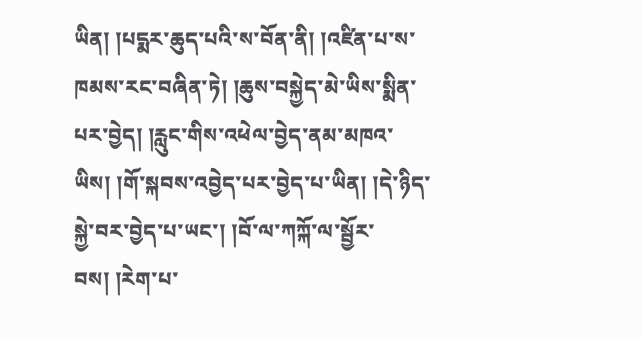ཡིན། །པདྨར་ཆུད་པའི་ས་བོན་ནི། །འཛིན་པ་ས་ཁམས་རང་བཞིན་ཏེ། །ཆུས་བསྐྱེད་མེ་ཡིས་སྨིན་པར་བྱེད། །རླུང་གིས་འཕེལ་བྱེད་ནམ་མཁའ་ཡིས། །གོ་སྐབས་འབྱེད་པར་བྱེད་པ་ཡིན། །དེ་ཉིད་སྐྱེ་བར་བྱེད་པ་ཡང་། །བོ་ལ་ཀཀྐོ་ལ་སྦྱོར་བས། །རེག་པ་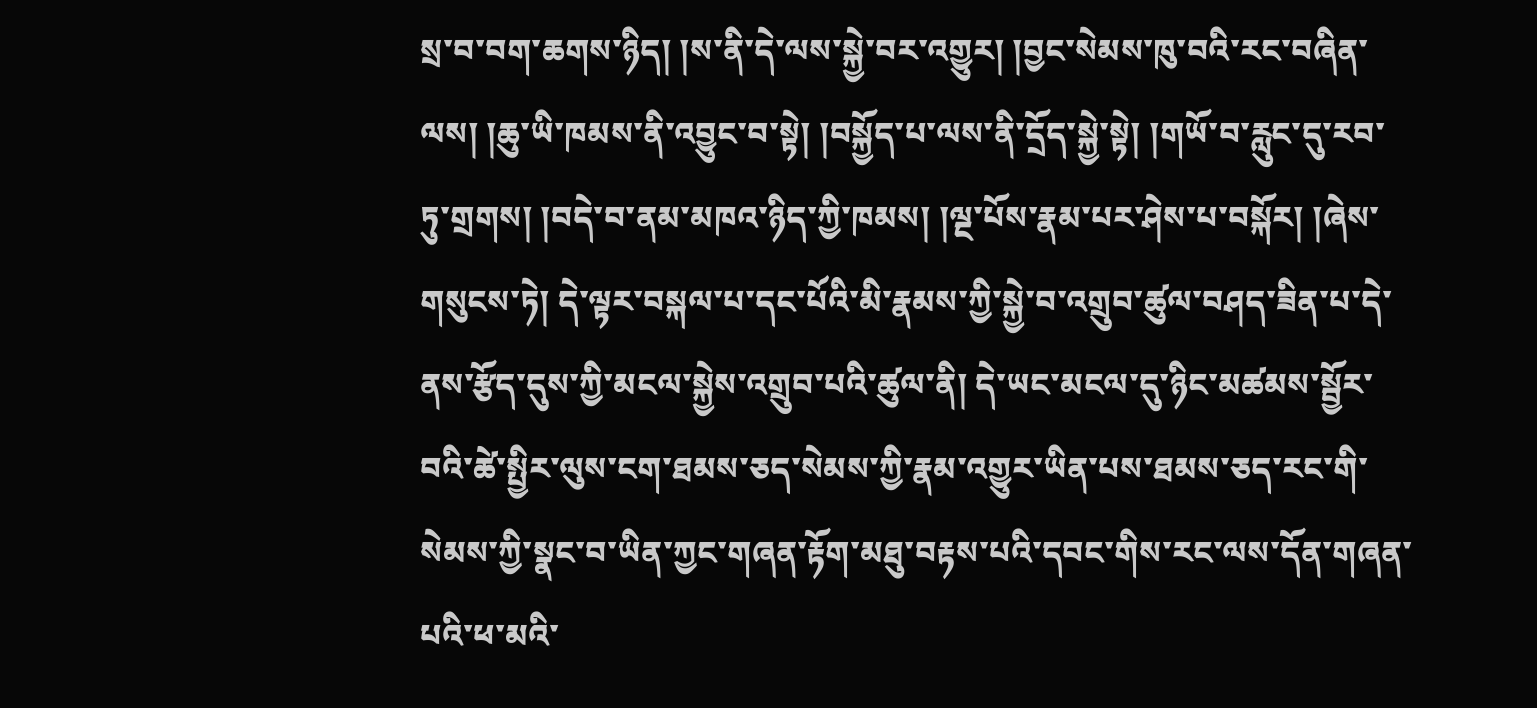སྲ་བ་བག་ཆགས་ཉིད། །ས་ནི་དེ་ལས་སྐྱེ་བར་འགྱུར། །བྱང་སེམས་ཁུ་བའི་རང་བཞིན་ལས། །ཆུ་ཡི་ཁམས་ནི་འབྱུང་བ་སྟེ། །བསྐྱོད་པ་ལས་ནི་དྲོད་སྐྱེ་སྟེ། །གཡོ་བ་རླུང་དུ་རབ་ཏུ་གྲགས། །བདེ་བ་ནམ་མཁའ་ཉིད་ཀྱི་ཁམས། །ལྔ་པོས་རྣམ་པར་ཤེས་པ་བསྐོར། །ཞེས་གསུངས་ཏེ། དེ་ལྟར་བསྐལ་པ་དང་པོའི་མི་རྣམས་ཀྱི་སྐྱེ་བ་འགྲུབ་ཚུལ་བཤད་ཟིན་པ་དེ་ནས་རྩོད་དུས་ཀྱི་མངལ་སྐྱེས་འགྲུབ་པའི་ཚུལ་ནི། དེ་ཡང་མངལ་དུ་ཉིང་མཚམས་སྦྱོར་བའི་ཚེ་སྤྱིར་ལུས་ངག་ཐམས་ཅད་སེམས་ཀྱི་རྣམ་འགྱུར་ཡིན་པས་ཐམས་ཅད་རང་གི་སེམས་ཀྱི་སྣང་བ་ཡིན་ཀྱང་གཞན་རྟོག་མཐུ་བརྟས་པའི་དབང་གིས་རང་ལས་དོན་གཞན་པའི་ཕ་མའི་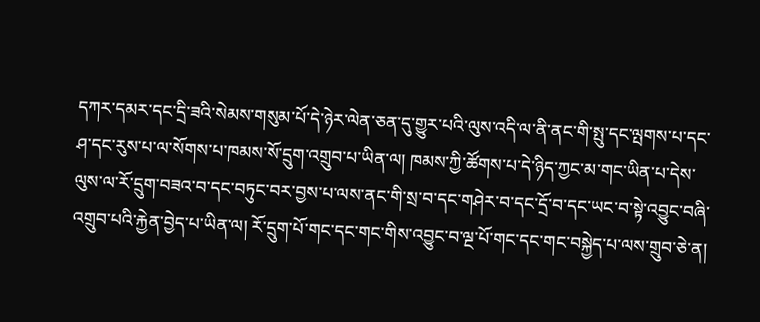དཀར་དམར་དང་དྲི་ཟའི་སེམས་གསུམ་པོ་དེ་ཉེར་ལེན་ཅན་དུ་གྱུར་པའི་ལུས་འདི་ལ་ནི་ནང་གི་སྤུ་དང་ལྤགས་པ་དང་ཤ་དང་རུས་པ་ལ་སོགས་པ་ཁམས་སོ་དྲུག་འགྲུབ་པ་ཡིན་ལ། ཁམས་ཀྱི་ཚོགས་པ་དེ་ཉིད་ཀྱང་མ་གང་ཡིན་པ་དེས་ལུས་ལ་རོ་དྲུག་བཟའ་བ་དང་བཏུང་བར་བྱས་པ་ལས་ནང་གི་སྲ་བ་དང་གཤེར་བ་དང་དྲོ་བ་དང་ཡང་བ་སྟེ་འབྱུང་བཞི་འགྲུབ་པའི་རྐྱེན་བྱེད་པ་ཡིན་ལ། རོ་དྲུག་པོ་གང་དང་གང་གིས་འབྱུང་བ་ལྔ་པོ་གང་དང་གང་བསྐྱེད་པ་ལས་གྲུབ་ཅེ་ན།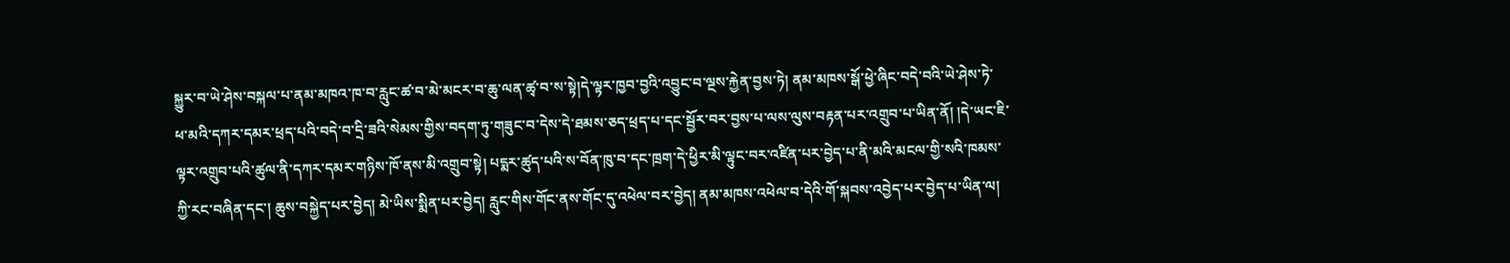སྐྱུར་བ་ཡེ་ཤེས་བསྐལ་པ་ནམ་མཁའ་ཁ་བ་རླུང་ཚ་བ་མེ་མངར་བ་ཆུ་ལན་ཚྭ་བ་ས་སྟེ།དེ་ལྟར་ཁྱབ་བྱའི་འབྱུང་བ་ལྔས་རྐྱེན་བྱས་ཏེ། ནམ་མཁས་སྒོ་ཕྱེ་ཞིང་བདེ་བའི་ཡེ་ཤེས་ཏེ་ཕ་མའི་དཀར་དམར་ཕྲད་པའི་བདེ་བ་དྲི་ཟའི་སེམས་གྱིས་བདག་ཏུ་གཟུང་བ་དེས་དེ་ཐམས་ཅད་ཕྲད་པ་དང་སྦྱོར་བར་བྱས་པ་ལས་ལུས་བརྟན་པར་འགྲུབ་པ་ཡིན་ནོ། །དེ་ཡང་ཇི་ལྟར་འགྲུབ་པའི་ཚུལ་ནི་དཀར་དམར་གཉིས་ཁོ་ནས་མི་འགྲུབ་སྟེ། པདྨར་ཚུད་པའི་ས་བོན་ཁུ་བ་དང་ཁྲག་དེ་ཕྱིར་མི་ལྟུང་བར་འཛིན་པར་བྱེད་པ་ནི་མའི་མངལ་གྱི་སའི་ཁམས་ཀྱི་རང་བཞིན་དང་། ཆུས་བསྐྱེད་པར་བྱེད། མེ་ཡིས་སྨིན་པར་བྱེད། རླུང་གིས་གོང་ནས་གོང་དུ་འཕེལ་བར་བྱེད། ནམ་མཁས་འཕེལ་བ་དེའི་གོ་སྐབས་འབྱེད་པར་བྱེད་པ་ཡིན་ལ།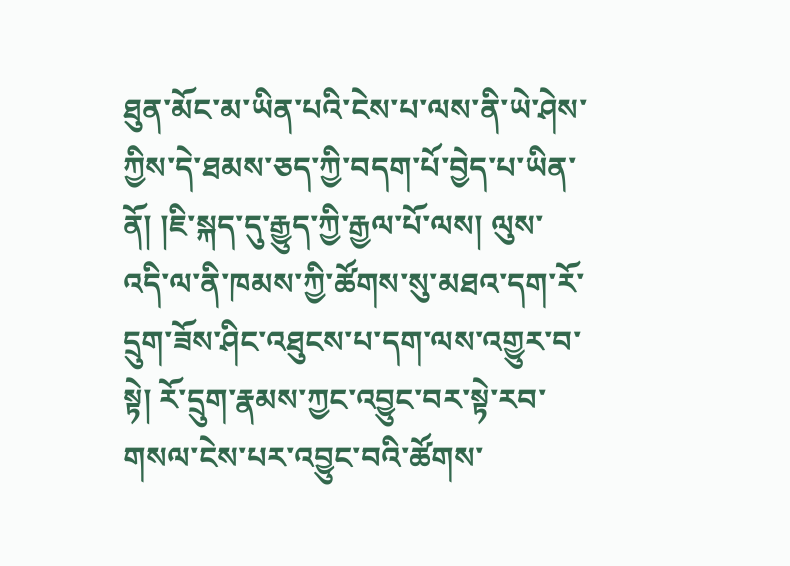ཐུན་མོང་མ་ཡིན་པའི་ངེས་པ་ལས་ནི་ཡེ་ཤེས་ཀྱིས་དེ་ཐམས་ཅད་ཀྱི་བདག་པོ་བྱེད་པ་ཡིན་ནོ། །ཇི་སྐད་དུ་རྒྱུད་ཀྱི་རྒྱལ་པོ་ལས། ལུས་འདི་ལ་ནི་ཁམས་ཀྱི་ཚོགས་སུ་མཐའ་དག་རོ་དྲུག་ཟོས་ཤིང་འཐུངས་པ་དག་ལས་འགྱུར་བ་སྟེ། རོ་དྲུག་རྣམས་ཀྱང་འབྱུང་བར་སྟེ་རབ་གསལ་ངེས་པར་འབྱུང་བའི་ཚོགས་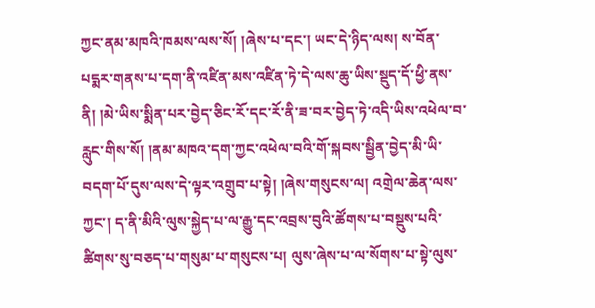ཀྱང་ནམ་མཁའི་ཁམས་ལས་སོ། །ཞེས་པ་དང་། ཡང་དེ་ཉིད་ལས། ས་བོན་པདྨར་གནས་པ་དག་ནི་འཛིན་མས་འཛིན་ཏེ་དེ་ལས་ཆུ་ཡིས་སྡུད་དོ་ཕྱི་ནས་ནི། །མེ་ཡིས་སྨིན་པར་བྱེད་ཅིང་རོ་དང་རོ་ནི་ཟ་བར་བྱེད་ཏེ་འདི་ཡིས་འཕེལ་བ་རླུང་གིས་སོ། །ནམ་མཁའ་དག་ཀྱང་འཕེལ་བའི་གོ་སྐབས་སྦྱིན་བྱེད་མི་ཡི་བདག་པོ་དུས་ལས་དེ་ལྟར་འགྲུབ་པ་སྟེ། །ཞེས་གསུངས་ལ། འགྲེལ་ཆེན་ལས་ཀྱང་། ད་ནི་མིའི་ལུས་སྐྱེད་པ་ལ་རྒྱུ་དང་འབྲས་བུའི་ཚོགས་པ་བསྡུས་པའི་ཚིགས་སུ་བཅད་པ་གསུམ་པ་གསུངས་པ། ལུས་ཞེས་པ་ལ་སོགས་པ་སྟེ་ལུས་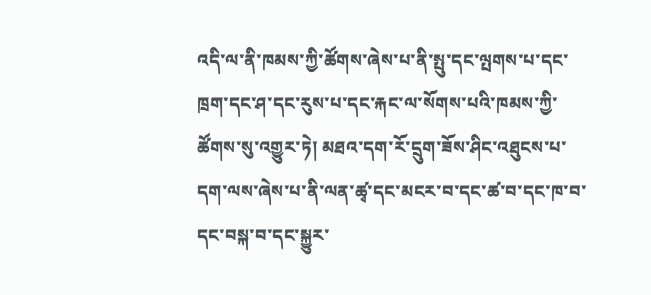འདི་ལ་ནི་ཁམས་ཀྱི་ཚོགས་ཞེས་པ་ནི་སྤུ་དང་ལྤགས་པ་དང་ཁྲག་དང་ཤ་དང་རུས་པ་དང་རྐང་ལ་སོགས་པའི་ཁམས་ཀྱི་ཚོགས་སུ་འགྱུར་ཏེ། མཐའ་དག་རོ་དྲུག་ཟོས་ཤིང་འཐུངས་པ་དག་ལས་ཞེས་པ་ནི་ལན་ཚྭ་དང་མངར་བ་དང་ཚ་བ་དང་ཁ་བ་དང་བསྐ་བ་དང་སྐྱུར་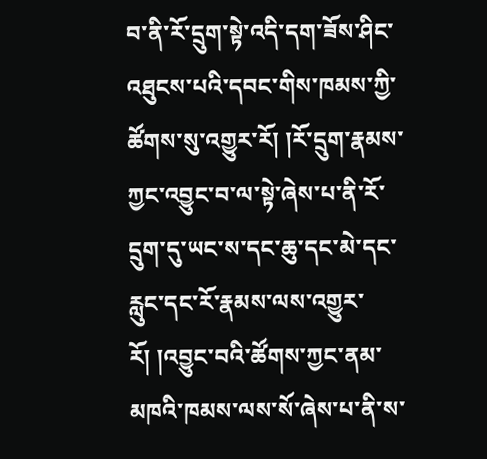བ་ནི་རོ་དྲུག་སྟེ་འདི་དག་ཟོས་ཤིང་འཐུངས་པའི་དབང་གིས་ཁམས་ཀྱི་ཚོགས་སུ་འགྱུར་རོ། །རོ་དྲུག་རྣམས་ཀྱང་འབྱུང་བ་ལ་སྟེ་ཞེས་པ་ནི་རོ་དྲུག་དུ་ཡང་ས་དང་ཆུ་དང་མེ་དང་རླུང་དང་རོ་རྣམས་ལས་འགྱུར་རོ། །འབྱུང་བའི་ཚོགས་ཀྱང་ནམ་མཁའི་ཁམས་ལས་སོ་ཞེས་པ་ནི་ས་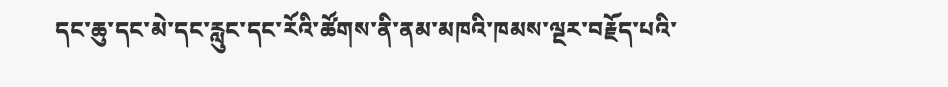དང་ཆུ་དང་མེ་དང་རླུང་དང་རོའི་ཚོགས་ནི་ནམ་མཁའི་ཁམས་ལྔར་བརྗོད་པའི་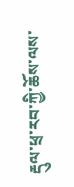རྡུལ་ཕྲ་རབ་ཀྱི་ཆོས་ལས་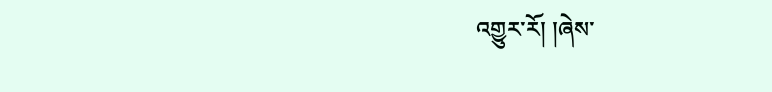འགྱུར་རོ། །ཞེས་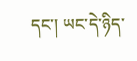དང་། ཡང་དེ་ཉིད་